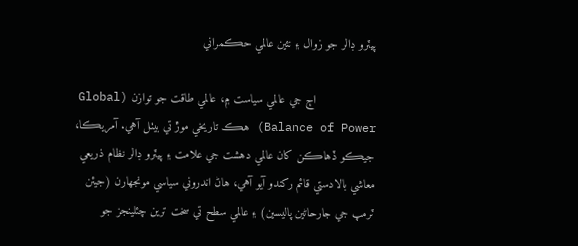پيٽرو ڊالر جو زوال ۽ نئين عالمي حڪمراني

                 اڄ جي عالمي سياست ۾، عالمي طاقت جو توازن (Global Balance of Power) هڪ تاريخي موڙ تي بيٺل آهي. آمريڪا، جيڪو ڏهاڪن کان عالمي دهشت جي علامت ۽ پيٽرو ڊالر نظام ذريعي معاشي بالادستي قائم رکندو آيو آهي، هاڻ اندروني سياسي مونجهارن (جيئن ٽرمپ جي جارحاڻين پاليسين) ۽ عالمي سطح تي سخت ترين چئلينجز جو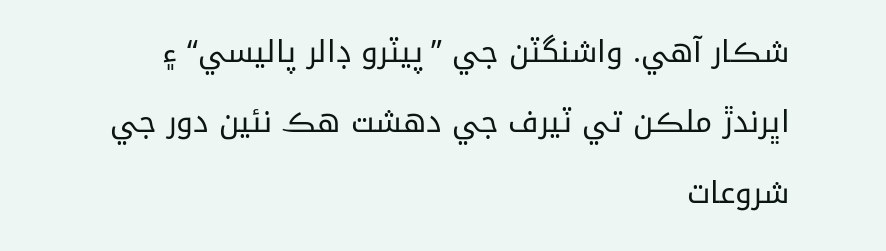شڪار آهي. واشنگٽن جي ”پيٽرو ڊالر پاليسي“ ۽ اڀرندڙ ملڪن تي ٽيرف جي دهشت هڪ نئين دور جي شروعات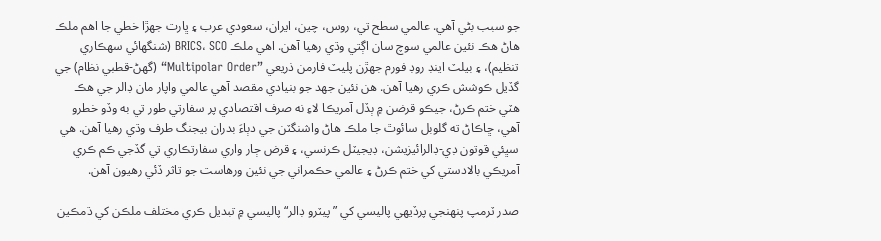جو سبب بڻي آهي. عالمي سطح تي، روس، چين، ايران، سعودي عرب ۽ ڀارت جهڙا خطي جا اهم ملڪ هاڻ هڪ نئين عالمي سوچ سان اڳتي وڌي رهيا آهن. اهي ملڪ BRICS، SCO (شنگهائي سهڪاري تنظيم)، ۽ بيلٽ اينڊ روڊ فورم جهڙن پليٽ فارمن ذريعي ”Multipolar Order“ (گھڻ-قطبي نظام) جي گڏيل ڪوشش ڪري رهيا آهن. هن نئين جهد جو بنيادي مقصد آهي عالمي واپار مان ڊالر جي هڪ هٽي ختم ڪرڻ، جيڪو قرضن ۾ ٻڏل آمريڪا لاءِ نه صرف اقتصادي پر سفارتي طور تي به وڏو خطرو آهي، ڇاڪاڻ ته گلوبل سائوٿ جا ملڪ هاڻ واشنگٽن جي دٻاءَ بدران بيجنگ طرف وڌي رهيا آهن. هي سڀئي قوتون ڊي-ڊالرائيزيشن، ڊيجيٽل ڪرنسي، ۽ قرض ڄار واري سفارتڪاري تي گڏجي ڪم ڪري آمريڪي بالادستي کي ختم ڪرڻ ۽ عالمي حڪمراني جي نئين ورهاست جو تاثر ڏئي رهيون آهن.

صدر ٽرمپ پنهنجي پرڏيهي پاليسي کي ”پيٽرو ڊالر“ پاليسي ۾ تبديل ڪري مختلف ملڪن کي ڌمڪين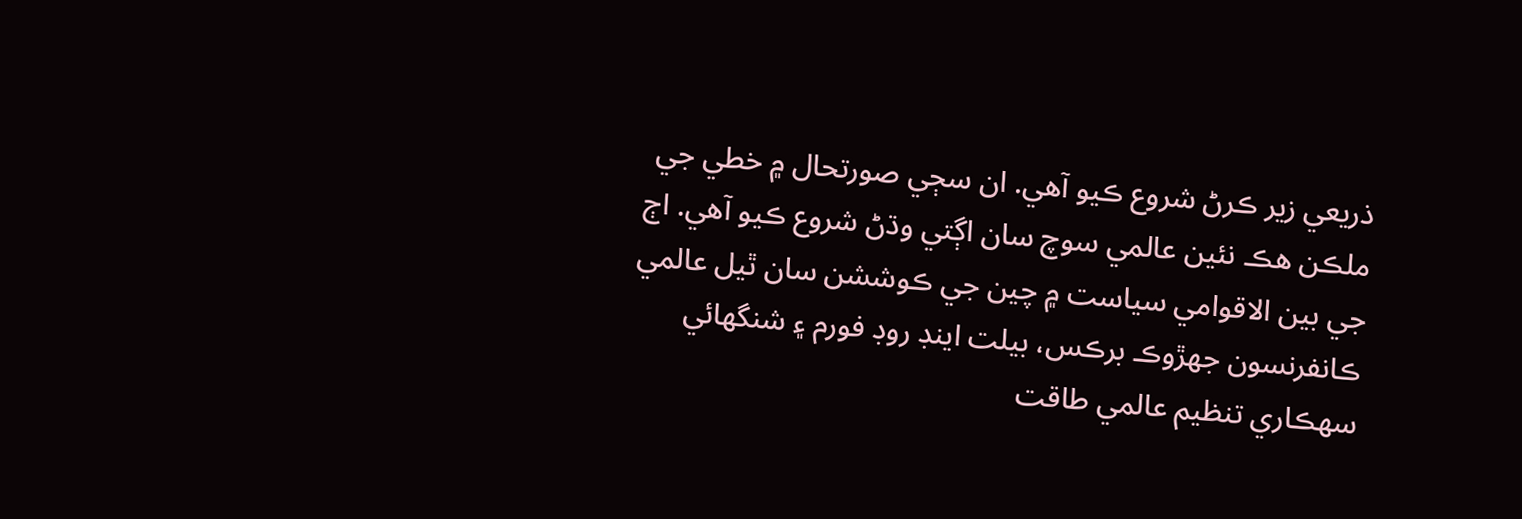ذريعي زير ڪرڻ شروع ڪيو آهي. ان سڄي صورتحال ۾ خطي جي ملڪن هڪ نئين عالمي سوچ سان اڳتي وڌڻ شروع ڪيو آهي. اڄ جي بين الاقوامي سياست ۾ چين جي ڪوششن سان ٿيل عالمي ڪانفرنسون جهڙوڪ برڪس، بيلت اينڊ روڊ فورم ۽ شنگهائي سهڪاري تنظيم عالمي طاقت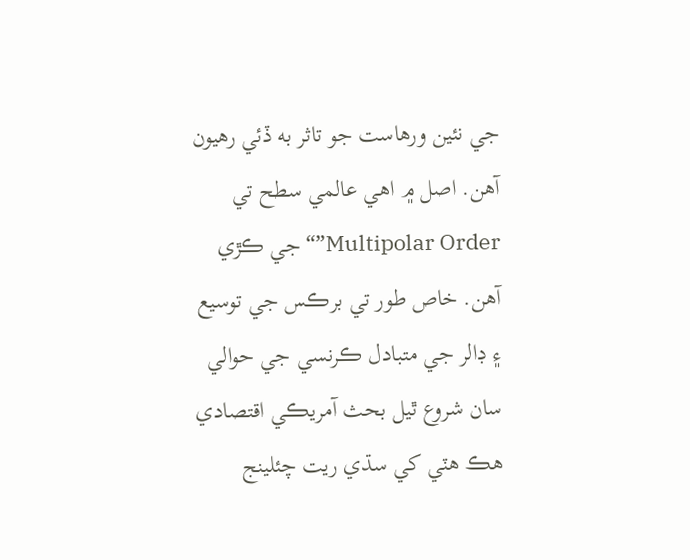جي نئين ورهاست جو تاثر به ڏئي رهيون آهن. اصل ۾ اهي عالمي سطح تي Multipolar Order”“ جي ڪڙي آهن. خاص طور تي برڪس جي توسيع ۽ ڊالر جي متبادل ڪرنسي جي حوالي سان شروع ٿيل بحث آمريڪي اقتصادي هڪ هٽي کي سڌي ريت چئلينج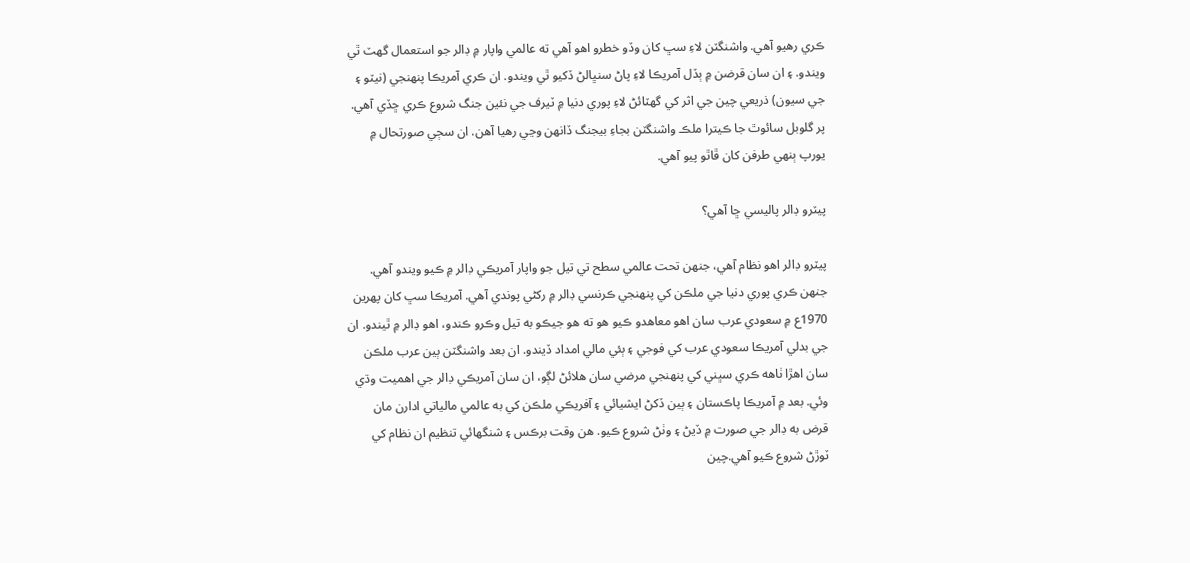ڪري رهيو آهي. واشنگٽن لاءِ سڀ کان وڏو خطرو اهو آهي ته عالمي واپار ۾ ڊالر جو استعمال گهٽ ٿي ويندو. ۽ ان سان قرضن ۾ ٻڏل آمريڪا لاءِ پاڻ سنڀالڻ ڏکيو ٿي ويندو. ان ڪري آمريڪا پنهنجي (نيٽو ۽ جي سيون) ذريعي چين جي اثر کي گهٽائڻ لاءِ پوري دنيا ۾ ٽيرف جي نئين جنگ شروع ڪري ڇڏي آهي. پر گلوبل سائوٿ جا ڪيترا ملڪ واشنگٽن بجاءِ بيجنگ ڏانهن وڃي رهيا آهن. ان سڄي صورتحال ۾ يورپ ٻنهي طرفن کان ڦاٿو پيو آهي.

پيٽرو ڊالر پاليسي ڇا آهي؟

پيٽرو ڊالر اهو نظام آهي، جنهن تحت عالمي سطح تي تيل جو واپار آمريڪي ڊالر ۾ ڪيو ويندو آهي. جنهن ڪري پوري دنيا جي ملڪن کي پنهنجي ڪرنسي ڊالر ۾ رکڻي پوندي آهي. آمريڪا سڀ کان پهرين 1970ع ۾ سعودي عرب سان اهو معاهدو ڪيو هو ته هو جيڪو به تيل وڪرو ڪندو، اهو ڊالر ۾ ٿيندو. ان جي بدلي آمريڪا سعودي عرب کي فوجي ۽ ٻئي مالي امداد ڏيندو. ان بعد واشنگٽن ٻين عرب ملڪن سان اهڙا ٺاهه ڪري سڀني کي پنهنجي مرضي سان هلائڻ لڳو، ان سان آمريڪي ڊالر جي اهميت وڌي وئي. بعد ۾ آمريڪا پاڪستان ۽ ٻين ڏکڻ ايشيائي ۽ آفريڪي ملڪن کي به عالمي مالياتي ادارن مان قرض به ڊالر جي صورت ۾ ڏيڻ ۽ وٺڻ شروع ڪيو. هن وقت برڪس ۽ شنگهائي تنظيم ان نظام کي ٽوڙڻ شروع ڪيو آهي.چين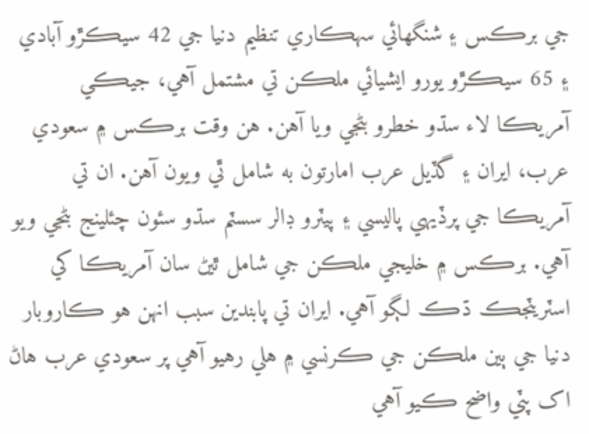جي برڪس ۽ شنگهائي سهڪاري تنظيم دنيا جي 42 سيڪڙو آبادي ۽ 65 سيڪڙو يورو ايشيائي ملڪن تي مشتمل آهي، جيڪي آمريڪا لاء سڌو خطرو بڻجي ويا آهن. هن وقت برڪس ۾ سعودي عرب، ايران ۽ گڏيل عرب امارتون به شامل ٿي ويون آهن. ان تي آمريڪا جي پرڏيهي پاليسي ۽ پيٽرو ڊالر سسٽم سڌو سئون چئلينج بڻجي ويو آهي. برڪس ۾ خليجي ملڪن جي شامل ٿيڻ سان آمريڪا کي اسٽريٽجڪ ڌڪ لڳو آهي. ايران تي پابندين سبب انهن هو ڪاروبار دنيا جي ٻين ملڪن جي ڪرنسي ۾ هلي رهيو آهي پر سعودي عرب هاڻ اک پٽي واضح ڪيو آهي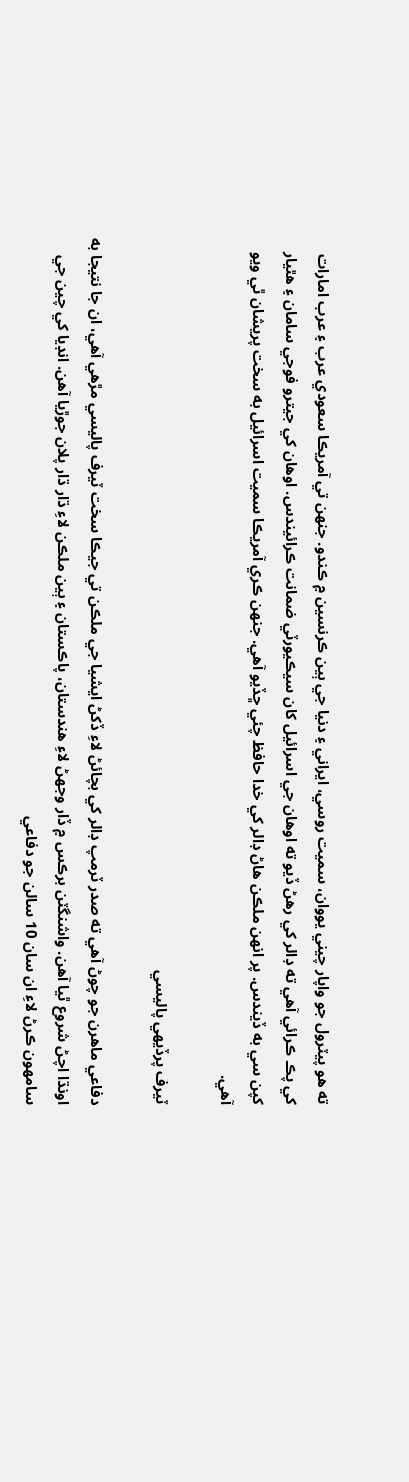ته هو پيٽرول جو واپار چيني يووان، سميت روسي، ايراني ۽ دنيا جي ٻين ڪرنسين ۾ ڪندو. جنهن تي آمريڪا سعودي عرب ۽ عرب امارات کي پڪ ڪرائي آهي ته ڊالر کي رهڻ ڏيو ته اوهان جي اسرائيل کان سيڪيورٽي ضمانت ڪرائيندس. اوهان کي جيترو فوجي سامان ۽ هٿيار کپن سي به ڏيندس. پر انهن ملڪن هاڻ ڊالر کي خدا حافظ چئي ڇڏيو آهي. جنهن ڪري آمريڪا سميت اسرائيل به سخت پريشان ٿي ويو آهي.

ٽيرف پرڏيهي پاليسي

دفاعي ماهرن جو چوڻ آهي ته صدر ٽرمپ ڊالر کي بچائڻ لاءِ ڏکڻ ايشيا جي ملڪن تي جيڪا سخت ٽيرف پاليسي مڙهي آهي، ان جا نتيجا به اونڌا اچڻ شروع ٿيا آهن. واشنگٽن برڪس ۾ ڏار وجهڻ لاءِ هندستان، پاڪستان ۽ ٻين ملڪن لاءِ ڌار ڌار پلان جوڙيا آهن. انڊيا کي چين جي سامهون ڪرڻ لاءِ ان سان 10 سالن جو دفاعي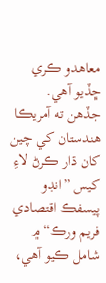معاهدو ڪري ڇڏيو آهي. جڏهن ته آمريڪا هندستان کي چين کان ڌار ڪرڻ لاءِ کيس ”انڊو پيسفڪ اقتصادي فريم ورڪ“ ۾ شامل ڪيو آهي،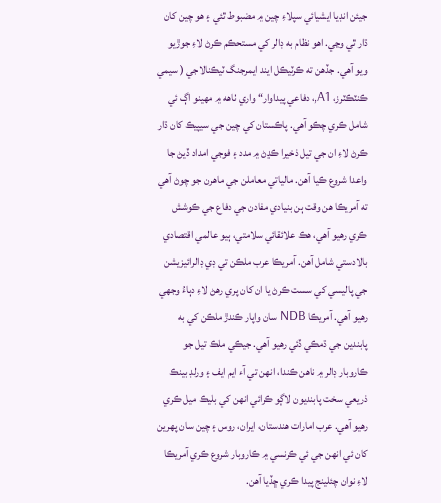جيئن انڊيا ايشيائي سپلاءِ چين ۾ مضبوط ٿئي ۽ هو چين کان ڌار ٿي وڃي. اهو نظام به ڊالر کي مستحڪم ڪرڻ لاءِ جوڙيو ويو آهي. جڏهن ته ڪرٽيڪل ايند ايمرجنگ ٽيڪنالاجي ( سيمي ڪنٽڪٽرز، A1,، دفاعي پيداوار“ واري ٺاهه ۾ مهينو اڳ ئي شامل ڪري چڪو آهي. پاڪستان کي چين جي سيپيڪ کان ڌار ڪرڻ لاءِ ان جي تيل ذخيرا ڪڍڻ ۾ مدد ۽ فوجي امداد ڏيڻ جا واعدا شروع ڪيا آهن. مالياتي معاملن جي ماهرن جو چوڻ آهي ته آمريڪا هن وقت ٻن بنيادي مفادن جي دفاع جي ڪوشش ڪري رهيو آهي، هڪ علائقائي سلامتي، ٻيو عالمي اقتصادي بالادستي شامل آهن. آمريڪا عرب ملڪن تي ڊي ڊالرائيزيشن جي پاليسي کي سست ڪرڻ يا ان کان پري رهڻ لاءِ دٻاءُ وجهي رهيو آهي. آمريڪا NDB سان واپار ڪندڙ ملڪن کي به پابندين جي ڌمڪي ڏئي رهيو آهي. جيڪي ملڪ تيل جو ڪاروبار ڊالر ۾ ناهن ڪندا، انهن تي آء ايم ايف ۽ ورلڊ بينڪ ذريعي سخت پابنديون لاڳو ڪرائي انهن کي بليڪ ميل ڪري رهيو آهي. عرب امارات هندستان، ايران، روس ۽ چين سان پهرين کان ئي انهن جي ئي ڪرنسي ۾ ڪاروبار شروع ڪري آمريڪا لاءِ نوان چئلينج پيدا ڪري ڇڏيا آهن.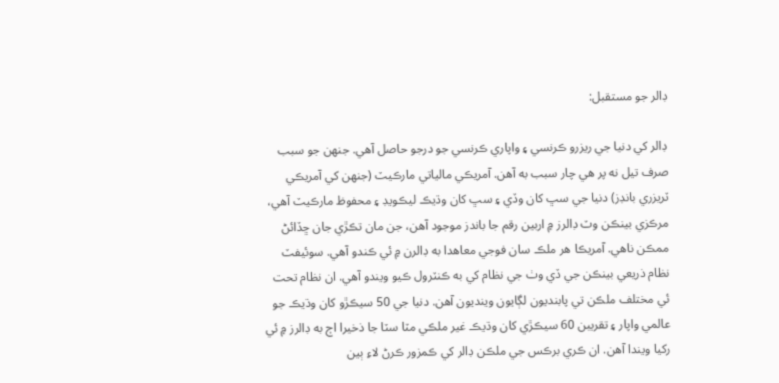ڊالر جو مستقبل:

ڊالر کي دنيا جي ريزرو ڪرنسي ۽ واپاري ڪرنسي جو درجو حاصل آهي. جنهن جو سبب صرف تيل نه پر هي چار سبب به آهن. آمريڪي مالياتي مارڪيٽ (جنهن کي آمريڪي ٽريزري بانڊز) دنيا جي سڀ کان وڏي ۽ سڀ کان وڌيڪ ليڪويڊ ۽ محفوظ مارڪيٽ آهي، مرڪزي بينڪن وٽ ڊالرز ۾ اربين رقم جا باندز موجود آهن، جن مان تڪڙي جان ڇڏائڻ ممڪن ناهي. آمريڪا هر ملڪ سان فوجي معاهدا به ڊالرن ۾ ئي ڪندو آهي. سوئيفٽ نظام ذريعي بينڪن جي ڏي وٺ جي نظام کي به ڪنٽرول ڪيو ويندو آهي. ان نظام تحت ئي مختلف ملڪن تي پابنديون لڳايون وينديون آهن. دنيا جي 50 سيڪڙو کان وڌيڪ جو عالمي واپار ۽ تقريبن 60 سيڪڙي کان وڌيڪ غير ملڪي مٽا سٽا جا ذخيرا اڄ به ڊالرز ۾ ئي رکيا ويندا آهن. ان ڪري برڪس جي ملڪن ڊالر کي ڪمزور ڪرڻ لاءِ ٻين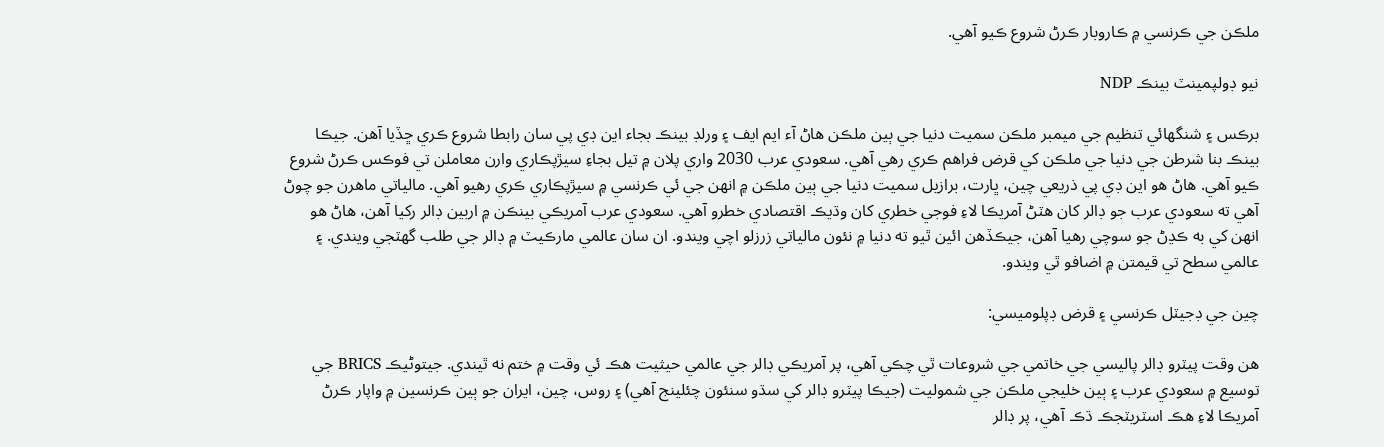ملڪن جي ڪرنسي ۾ ڪاروبار ڪرڻ شروع ڪيو آهي.

نيو ڊولپمينٽ بينڪ NDP

برڪس ۽ شنگهائي تنظيم جي ميمبر ملڪن سميت دنيا جي ٻين ملڪن هاڻ آء ايم ايف ۽ ورلڊ بينڪ بجاء اين ڊي پي سان رابطا شروع ڪري ڇڏيا آهن. جيڪا بينڪ بنا شرطن جي دنيا جي ملڪن کي قرض فراهم ڪري رهي آهي. سعودي عرب 2030 واري پلان ۾ تيل بجاءِ سيڙپڪاري وارن معاملن تي فوڪس ڪرڻ شروع ڪيو آهي. هاڻ هو اين ڊي پي ذريعي چين، ڀارت، برازيل سميت دنيا جي ٻين ملڪن ۾ انهن جي ئي ڪرنسي ۾ سيڙپڪاري ڪري رهيو آهي. مالياتي ماهرن جو چوڻ آهي ته سعودي عرب جو ڊالر کان هٽڻ آمريڪا لاءِ فوجي خطري کان وڌيڪ اقتصادي خطرو آهي. سعودي عرب آمريڪي بينڪن ۾ اربين ڊالر رکيا آهن، هاڻ هو انهن کي به ڪڍڻ جو سوچي رهيا آهن، جيڪڏهن ائين ٿيو ته دنيا ۾ نئون مالياتي زرزلو اچي ويندو. ان سان عالمي مارڪيٽ ۾ ڊالر جي طلب گهٽجي ويندي. ۽ عالمي سطح تي قيمتن ۾ اضافو ٿي ويندو.

چين جي ڊجيٽل ڪرنسي ۽ قرض ڊپلوميسي:

هن وقت پيٽرو ڊالر پاليسي جي خاتمي جي شروعات ٿي چڪي آهي، پر آمريڪي ڊالر جي عالمي حيثيت هڪ ئي وقت ۾ ختم نه ٿيندي. جيتوڻيڪ BRICS جي توسيع ۾ سعودي عرب ۽ ٻين خليجي ملڪن جي شموليت (جيڪا پيٽرو ڊالر کي سڌو سنئون چئلينج آهي) ۽ روس، چين، ايران جو ٻين ڪرنسين ۾ واپار ڪرڻ آمريڪا لاءِ هڪ اسٽريٽجڪ ڌڪ آهي، پر ڊالر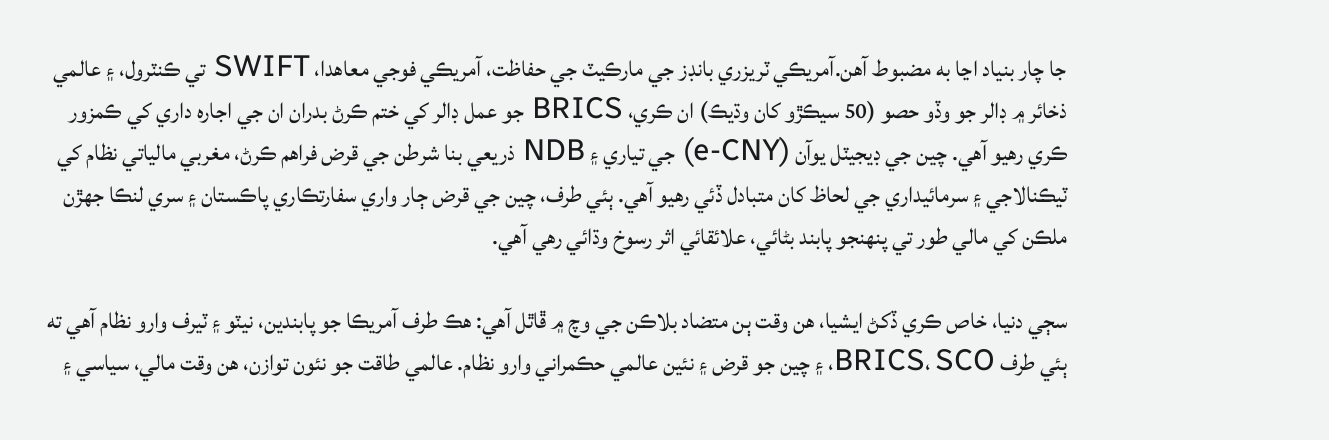جا چار بنياد اڃا به مضبوط آهن.آمريڪي ٽريزري بانڊز جي مارڪيٽ جي حفاظت، آمريڪي فوجي معاهدا، SWIFT تي ڪنٽرول، ۽ عالمي ذخائر ۾ ڊالر جو وڏو حصو (50 سيڪڙو کان وڌيڪ) ان ڪري، BRICS جو عمل ڊالر کي ختم ڪرڻ بدران ان جي اجارہ داري کي ڪمزور ڪري رهيو آهي. چين جي ڊيجيٽل يوآن (e-CNY) جي تياري ۽ NDB ذريعي بنا شرطن جي قرض فراهم ڪرڻ، مغربي مالياتي نظام کي ٽيڪنالاجي ۽ سرمائيداري جي لحاظ کان متبادل ڏئي رهيو آهي. ٻئي طرف، چين جي قرض ڄار واري سفارتڪاري پاڪستان ۽ سري لنڪا جهڙن ملڪن کي مالي طور تي پنهنجو پابند بڻائي، علائقائي اثر رسوخ وڌائي رهي آهي.

سڄي دنيا، خاص ڪري ڏکڻ ايشيا، هن وقت ٻن متضاد بلاڪن جي وچ ۾ ڦاٿل آهي: هڪ طرف آمريڪا جو پابندين، نيٽو ۽ ٽيرف وارو نظام آهي ته ٻئي طرف BRICS، SCO، ۽ چين جو قرض ۽ نئين عالمي حڪمراني وارو نظام. عالمي طاقت جو نئون توازن، هن وقت مالي، سياسي ۽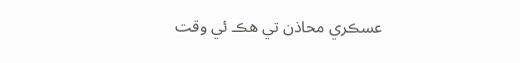عسڪري محاذن تي هڪ ئي وقت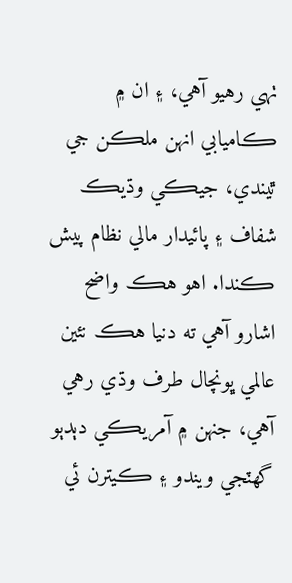ٺهي رهيو آهي، ۽ ان ۾ ڪاميابي انهن ملڪن جي ٿيندي، جيڪي وڌيڪ شفاف ۽ پائيدار مالي نظام پيش ڪندا. اهو هڪ واضح اشارو آهي ته دنيا هڪ نئين عالمي ڀونچال طرف وڌي رهي آهي، جنهن ۾ آمريڪي دٻدٻو گهٽجي ويندو ۽ ڪيترن ئي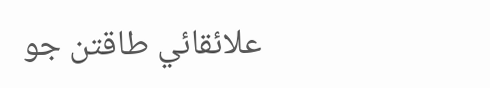علائقائي طاقتن جو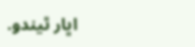اڀار ٿيندو.